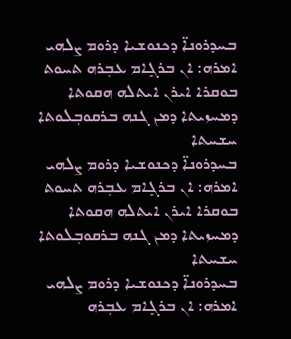ܒܚܕܪܘܢܐ̈ ܕܟܢܘܫܝܐ ܕܪܘܡ ܨܠܗܝ ܐܡܪܗ: ܐܢ ܒܪܓܻܐܡ ܥܒܼܪܗ ܬܚܘܬ ܒܘܩܪܐ ܐܝܪܢ ܐܝܬܠܗ ܗܩܘܬܐ ܕܡܚܙܝܬܐ ܕܡܢ ܓܢܗ ܒܪܩܘܒܼܠܘܬܐ ܚܫܚܬܐ
ܒܚܕܪܘܢܐ̈ ܕܟܢܘܫܝܐ ܕܪܘܡ ܨܠܗܝ ܐܡܪܗ: ܐܢ ܒܪܓܻܐܡ ܥܒܼܪܗ ܬܚܘܬ ܒܘܩܪܐ ܐܝܪܢ ܐܝܬܠܗ ܗܩܘܬܐ ܕܡܚܙܝܬܐ ܕܡܢ ܓܢܗ ܒܪܩܘܒܼܠܘܬܐ ܚܫܚܬܐ
ܒܚܕܪܘܢܐ̈ ܕܟܢܘܫܝܐ ܕܪܘܡ ܨܠܗܝ ܐܡܪܗ: ܐܢ ܒܪܓܻܐܡ ܥܒܼܪܗ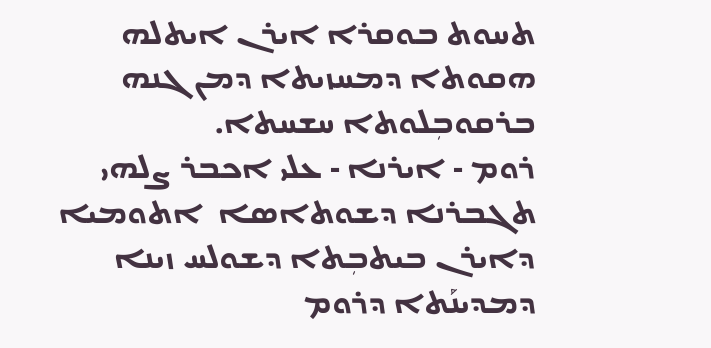ܬܚܘܬ ܒܘܩܪܐ ܐܝܪܢ ܐܝܬܠܗ ܗܩܘܬܐ ܕܡܚܙܝܬܐ ܕܡܢ ܓܢܗ ܒܪܩܘܒܼܠܘܬܐ ܚܫܚܬܐ.
ܪܘܡ - ܐܝܪܢܐ - ܥܠܝ ܐܟܒܪ ܨܠܗܝ ܬܓܒܪܢܐ ܕܫܘܬܐܣܐ  ܐܬܘܡܝܐ ܕܐܝܪܢ ܒܝܬܒܼܬܐ ܕܫܘܠܚ ܙܝܢܐ ܕܡܕܝܢܰܬܐ ܕܪܘܡ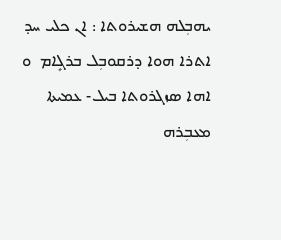ܝܗܒܼܠܗ ܗܫܝܪܘܬܐ : ܐܢ ܟܠܝ ܚܕ ܐܬܪܐ ܗܘܐ ܕܪܩܘܒܼܠ ܒܪܓܻܐܡ  ܘ ܐܗܐ ܣܙܓܪܘܬܐ ܒܝܠ- ܥܡܝܬܐ ܡܥܒܼܪܗ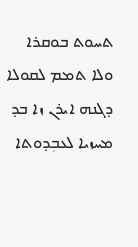ܬܚܘܬ ܒܘܩܪܐ  ܘܠܐ ܬܡܡ ܠܩܘܠܐ ܕܓܢܗ ܐܝܪܢ ܙܐ ܒܕ ܡܚܙܝܐ ܠܥܒܼܕܘܬܐ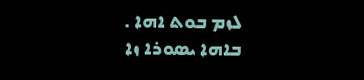ܠܙܡ ܒܘܬ ܐܗܐ .
ܒܐܗܐ ܝܣܘܪܐ ܙܐ